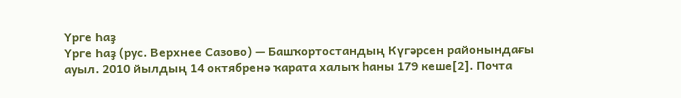Үрге Һаҙ
Үрге Һаҙ (рус. Верхнее Сазово) — Башҡортостандың Күгәрсен районындағы ауыл. 2010 йылдың 14 октябренә ҡарата халыҡ һаны 179 кеше[2]. Почта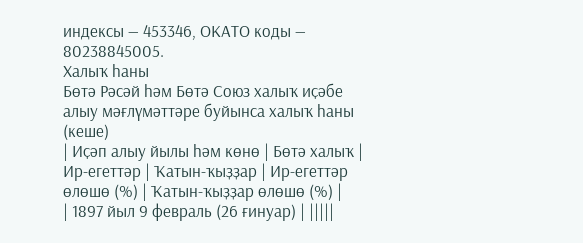индексы — 453346, ОКАТО коды — 80238845005.
Халыҡ һаны
Бөтә Рәсәй һәм Бөтә Союз халыҡ иҫәбе алыу мәғлүмәттәре буйынса халыҡ һаны (кеше)
| Иҫәп алыу йылы һәм көнө | Бөтә халыҡ | Ир-егеттәр | Ҡатын-ҡыҙҙар | Ир-егеттәр өлөшө (%) | Ҡатын-ҡыҙҙар өлөшө (%) |
| 1897 йыл 9 февраль (26 ғинуар) | |||||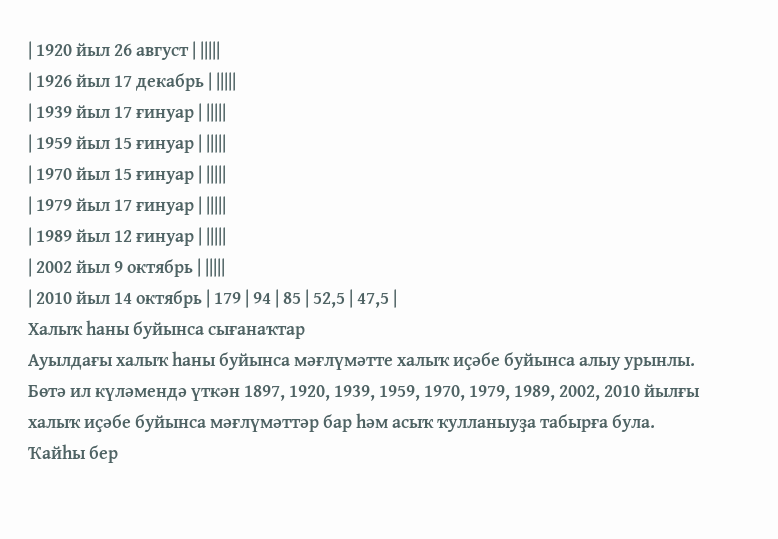| 1920 йыл 26 август | |||||
| 1926 йыл 17 декабрь | |||||
| 1939 йыл 17 ғинуар | |||||
| 1959 йыл 15 ғинуар | |||||
| 1970 йыл 15 ғинуар | |||||
| 1979 йыл 17 ғинуар | |||||
| 1989 йыл 12 ғинуар | |||||
| 2002 йыл 9 октябрь | |||||
| 2010 йыл 14 октябрь | 179 | 94 | 85 | 52,5 | 47,5 |
Халыҡ һаны буйынса сығанаҡтар
Ауылдағы халыҡ һаны буйынса мәғлүмәтте халыҡ иҫәбе буйынса алыу урынлы. Бөтә ил күләмендә үткән 1897, 1920, 1939, 1959, 1970, 1979, 1989, 2002, 2010 йылғы халыҡ иҫәбе буйынса мәғлүмәттәр бар һәм асыҡ ҡулланыуҙа табырға була. Ҡайһы бер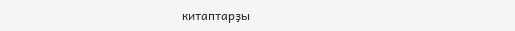китаптарҙы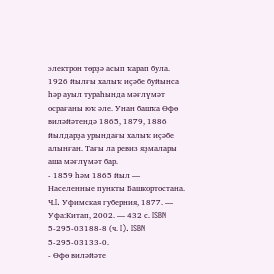электрон төрҙә асып ҡарап була. 1926 йылғы халыҡ иҫәбе буйынса һәр ауыл тураһында мәғлүмәт осрағаны юҡ әле. Унан башҡа Өфө виләйәтендә 1865, 1879, 1886 йылдарҙа урындағы халыҡ иҫәбе алынған. Тағы ла ревиз яҙмалары аша мәғлүмәт бар.
- 1859 һәм 1865 йыл — Населенные пункты Башкортостана. Ч.I. Уфимская губерния, 1877. — Уфа:Китап, 2002. — 432 с. ISBN 5-295-03188-8 (ч. I). ISBN 5-295-03133-0.
- Өфө виләйәте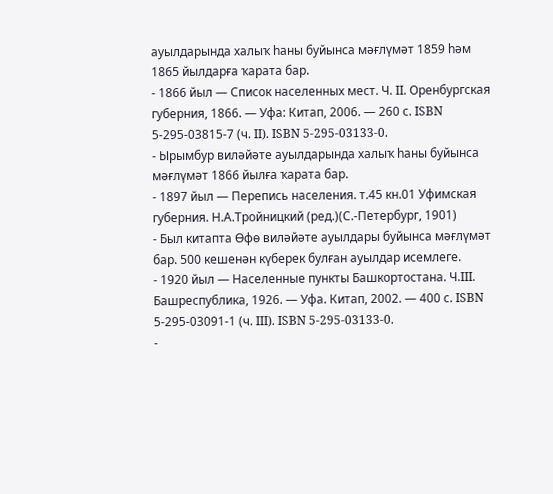ауылдарында халыҡ һаны буйынса мәғлүмәт 1859 һәм 1865 йылдарға ҡарата бар.
- 1866 йыл — Список населенных мест. Ч. II. Оренбургская губерния, 1866. — Уфа: Китап, 2006. — 260 с. ISBN 5-295-03815-7 (ч. II). ISBN 5-295-03133-0.
- Ырымбур виләйәте ауылдарында халыҡ һаны буйынса мәғлүмәт 1866 йылға ҡарата бар.
- 1897 йыл — Перепись населения. т.45 кн.01 Уфимская губерния. Н.А.Тройницкий (ред.)(С.-Петербург, 1901)
- Был китапта Өфө виләйәте ауылдары буйынса мәғлүмәт бар. 500 кешенән күберек булған ауылдар исемлеге.
- 1920 йыл — Населенные пункты Башкортостана. Ч.III. Башреспублика, 1926. — Уфа. Китап, 2002. — 400 с. ISBN 5-295-03091-1 (ч. III). ISBN 5-295-03133-0.
-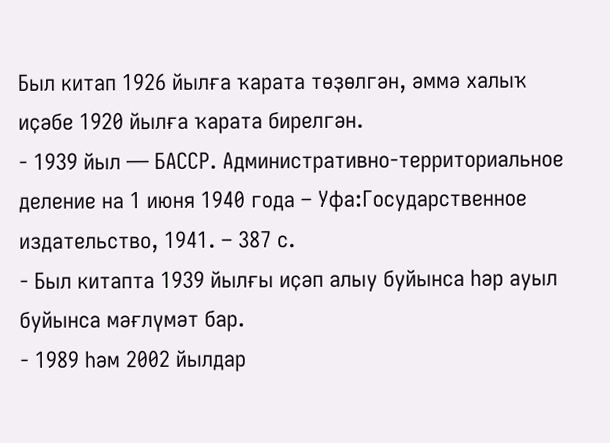Был китап 1926 йылға ҡарата төҙөлгән, әммә халыҡ иҫәбе 1920 йылға ҡарата бирелгән.
- 1939 йыл — БАССР. Административно-территориальное деление на 1 июня 1940 года – Уфа:Государственное издательство, 1941. – 387 с.
- Был китапта 1939 йылғы иҫәп алыу буйынса һәр ауыл буйынса мәғлүмәт бар.
- 1989 һәм 2002 йылдар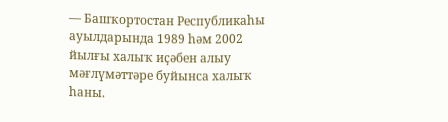— Башҡортостан Республикаһы ауылдарында 1989 һәм 2002 йылғы халыҡ иҫәбен алыу мәғлүмәттәре буйынса халыҡ һаны.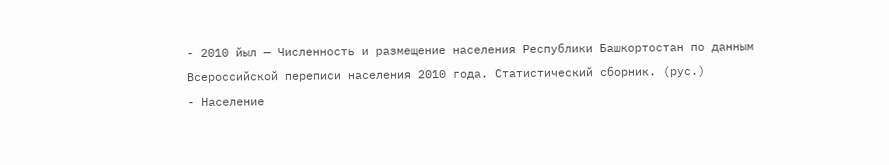- 2010 йыл — Численность и размещение населения Республики Башкортостан по данным Всероссийской переписи населения 2010 года. Статистический сборник. (рус.)
- Население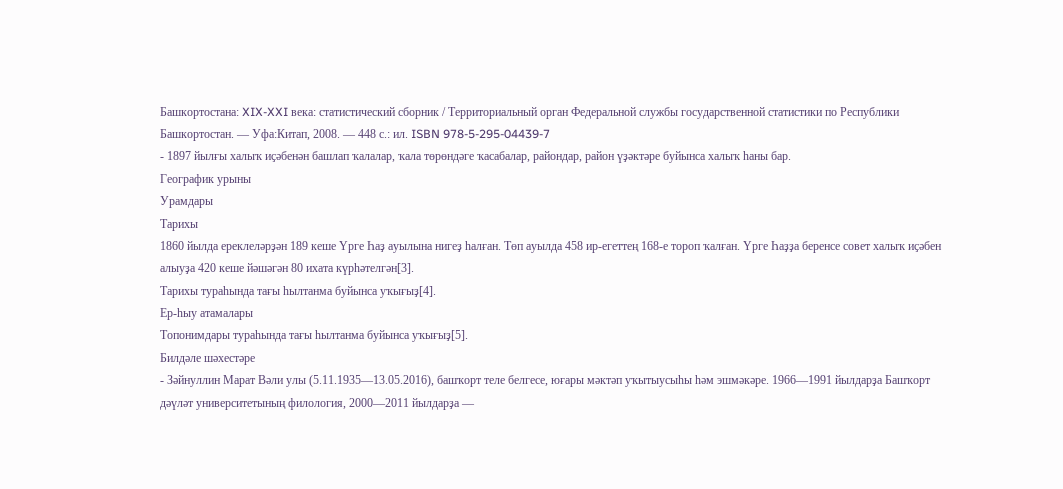Башкортостана: XIX-XXI века: статистический сборник / Территориальный орган Федеральной службы государственной статистики по Республики Башкортостан. — Уфа:Китап, 2008. — 448 с.: ил. ISBN 978-5-295-04439-7
- 1897 йылғы халыҡ иҫәбенән башлап ҡалалар, ҡала төрөндәге ҡасабалар, райондар, район үҙәктәре буйынса халыҡ һаны бар.
Географик урыны
Урамдары
Тарихы
1860 йылда ереклеләрҙән 189 кеше Үрге Һаҙ ауылына нигеҙ һалған. Төп ауылда 458 ир-егеттең 168-е тороп ҡалған. Үрге Һаҙҙа беренсе совет халыҡ иҫәбен алыуҙа 420 кеше йәшәгән 80 ихата күрһәтелгән[3].
Тарихы тураһында тағы һылтанма буйынса уҡығыҙ[4].
Ер-һыу атамалары
Топонимдары тураһында тағы һылтанма буйынса уҡығыҙ[5].
Билдәле шәхестәре
- Зәйнуллин Марат Вәли улы (5.11.1935—13.05.2016), башҡорт теле белгесе, юғары мәктәп уҡытыусыһы һәм эшмәкәре. 1966—1991 йылдарҙа Башҡорт дәүләт университетының филология, 2000—2011 йылдарҙа —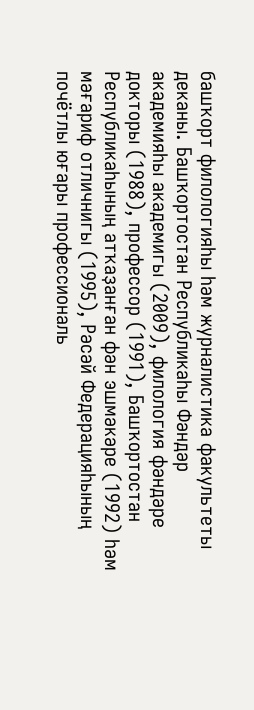башҡорт филологияһы һәм журналистика факультеты деканы. Башҡортостан Республикаһы Фәндәр академияһы академигы (2009), филология фәндәре докторы (1988), профессор (1991), Башҡортостан Республикаһының атҡаҙанған фән эшмәкәре (1992) һәм мәғариф отличнигы (1995), Рәсәй Федерацияһының почётлы юғары профессиональ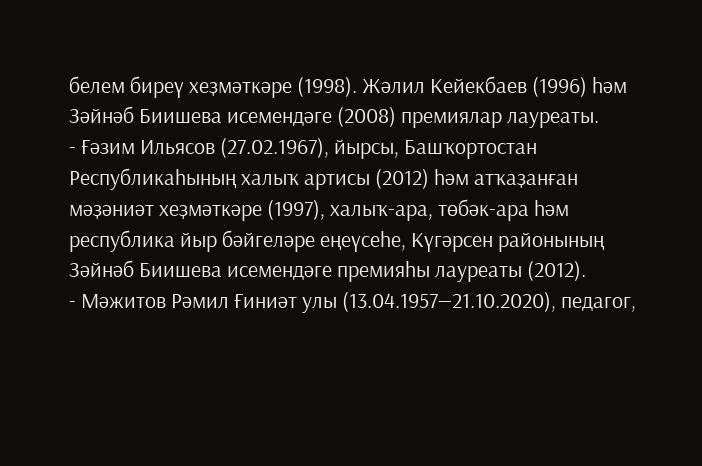белем биреү хеҙмәткәре (1998). Жәлил Кейекбаев (1996) һәм Зәйнәб Биишева исемендәге (2008) премиялар лауреаты.
- Ғәзим Ильясов (27.02.1967), йырсы, Башҡортостан Республикаһының халыҡ артисы (2012) һәм атҡаҙанған мәҙәниәт хеҙмәткәре (1997), халыҡ-ара, төбәк-ара һәм республика йыр бәйгеләре еңеүсеһе, Күгәрсен районының Зәйнәб Биишева исемендәге премияһы лауреаты (2012).
- Мәжитов Рәмил Ғиниәт улы (13.04.1957—21.10.2020), педагог,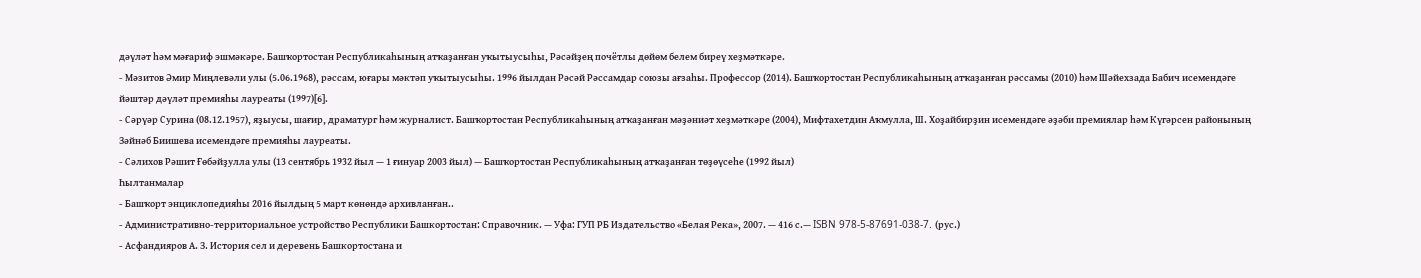дәүләт һәм мәғариф эшмәкәре. Башҡортостан Республикаһының атҡаҙанған уҡытыусыһы, Рәсәйҙең почётлы дөйөм белем биреү хеҙмәткәре.
- Мәзитов Әмир Миңлевәли улы (5.06.1968), рәссам, юғары мәктәп уҡытыусыһы. 1996 йылдан Рәсәй Рәссамдар союзы ағзаһы. Профессор (2014). Башҡортостан Республикаһының атҡаҙанған рәссамы (2010) һәм Шәйехзада Бабич исемендәге йәштәр дәүләт премияһы лауреаты (1997)[6].
- Сәрүәр Сурина (08.12.1957), яҙыусы, шағир, драматург һәм журналист. Башҡортостан Республикаһының атҡаҙанған мәҙәниәт хеҙмәткәре (2004), Мифтахетдин Аҡмулла, Ш. Хоҙайбирҙин исемендәге әҙәби премиялар һәм Күгәрсен районының Зәйнәб Биишева исемендәге премияһы лауреаты.
- Сәлихов Рәшит Ғөбәйҙулла улы (13 сентябрь 1932 йыл — 1 ғинуар 2003 йыл) — Башҡортостан Республикаһының атҡаҙанған төҙөүсеһе (1992 йыл)
Һылтанмалар
- Башҡорт энциклопедияһы 2016 йылдың 5 март көнөндә архивланған..
- Административно-территориальное устройство Республики Башкортостан: Справочник. — Уфа: ГУП РБ Издательство «Белая Река», 2007. — 416 с.— ISBN 978-5-87691-038-7. (рус.)
- Асфандияров А. З. История сел и деревень Башкортостана и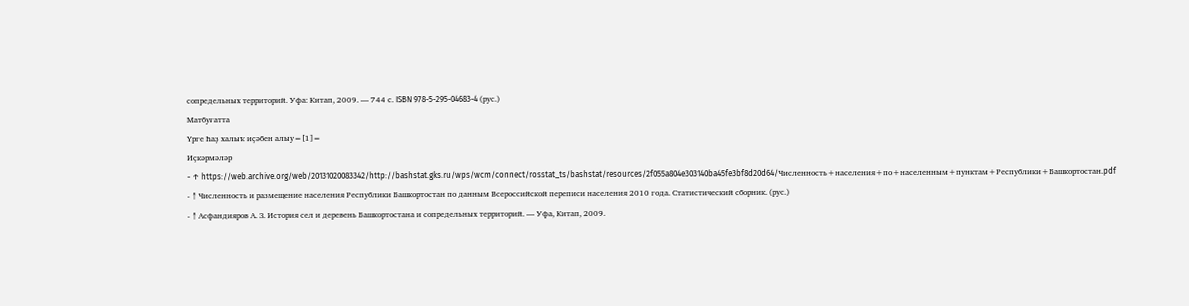сопредельных территорий. Уфа: Китап, 2009. — 744 с. ISBN 978-5-295-04683-4 (рус.)
Матбуғатта
Үрге Һаҙ халыҡ иҫәбен алыу=[1]=
Иҫкәрмәләр
- ↑ https://web.archive.org/web/20131020083342/http://bashstat.gks.ru/wps/wcm/connect/rosstat_ts/bashstat/resources/2f055a804e303140ba45fe3bf8d20d64/Численность+населения+по+населенным+пунктам+Республики+Башкортостан.pdf
- ↑ Численность и размещение населения Республики Башкортостан по данным Всероссийской переписи населения 2010 года. Статистический сборник. (рус.)
- ↑ Асфандияров А. З. История сел и деревень Башкортостана и сопредельных территорий. — Уфа, Китап, 2009.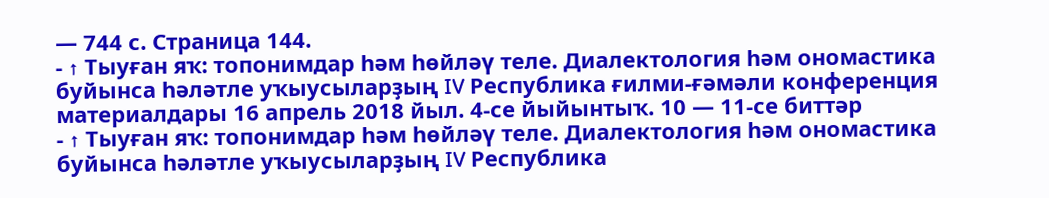— 744 с. Страница 144.
- ↑ Тыуған яҡ: топонимдар һәм һөйләү теле. Диалектология һәм ономастика буйынса һәләтле уҡыусыларҙың IV Республика ғилми-ғәмәли конференция материалдары 16 апрель 2018 йыл. 4-се йыйынтыҡ. 10 — 11-се биттәр
- ↑ Тыуған яҡ: топонимдар һәм һөйләү теле. Диалектология һәм ономастика буйынса һәләтле уҡыусыларҙың IV Республика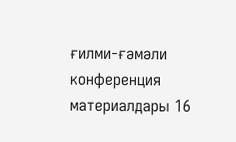ғилми-ғәмәли конференция материалдары 16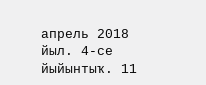апрель 2018 йыл. 4-се йыйынтыҡ. 11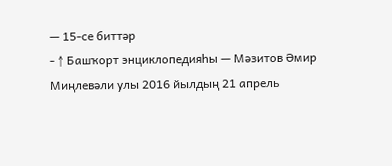— 15-се биттәр
- ↑ Башҡорт энциклопедияһы — Мәзитов Әмир Миңлевәли улы 2016 йылдың 21 апрель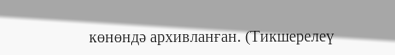көнөндә архивланған. (Тикшерелеү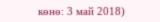көнө: 3 май 2018)